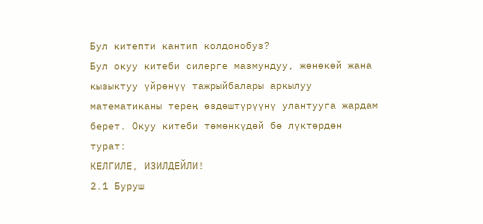Бул китепти кантип колдонобуз?
Бул окуу китеби силерге мазмундуу, жөнөкөй жана кызыктуу үйрөнүү тажрыйбалары аркылуу математиканы терең өздөштүрүүнү улантууга жардам берет. Окуу китеби төмөнкүдөй бө лүктөрдөн турат:
КЕЛГИЛЕ, ИЗИЛДЕЙЛИ!
2.1 Буруш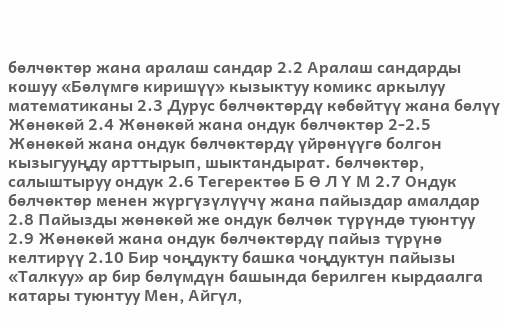бөлчөктөр жана аралаш сандар 2.2 Аралаш сандарды кошуу «Бөлүмгө киришүү» кызыктуу комикс аркылуу математиканы 2.3 Дурус бөлчөктөрдү көбөйтүү жана бөлүү Жөнөкөй 2.4 Жөнөкөй жана ондук бөлчөктөр 2-2.5 Жөнөкөй жана ондук бөлчөктөрдү үйрөнүүгө болгон кызыгууңду арттырып, шыктандырат. бөлчөктөр, салыштыруу ондук 2.6 Тегеректөө Б Ө Л Ү М 2.7 Ондук бөлчөктөр менен жүргүзүлүүчү жана пайыздар амалдар 2.8 Пайызды жөнөкөй же ондук бөлчөк түрүндө туюнтуу 2.9 Жөнөкөй жана ондук бөлчөктөрдү пайыз түрүнө келтирүү 2.10 Бир чоңдукту башка чоңдуктун пайызы «Талкуу» ар бир бөлүмдүн башында берилген кырдаалга катары туюнтуу Мен, Айгүл,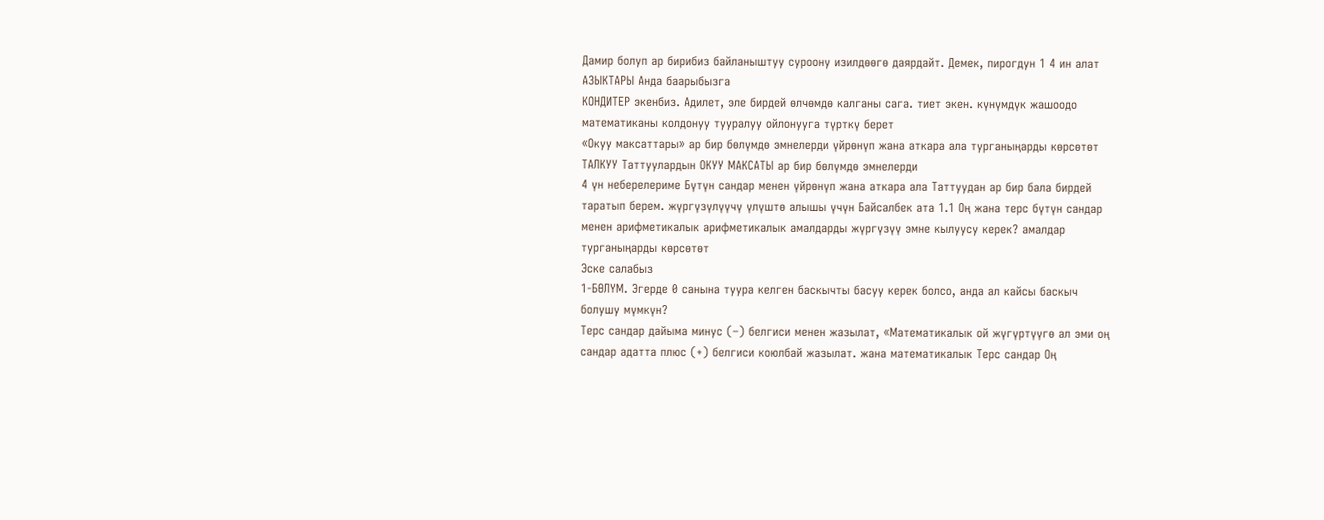Дамир болуп ар бирибиз байланыштуу суроону изилдөөгө даярдайт. Демек, пирогдун 1 4 ин алат АЗЫКТАРЫ Анда баарыбызга
КОНДИТЕР экенбиз. Адилет, эле бирдей өлчөмдө калганы сага. тиет экен. күнүмдүк жашоодо математиканы колдонуу тууралуу ойлонууга түрткү берет
«Окуу максаттары» ар бир бөлүмдө эмнелерди үйрөнүп жана аткара ала турганыңарды көрсөтөт
ТАЛКУУ Таттуулардын ОКУУ МАКСАТЫ ар бир бөлүмдө эмнелерди
4 үн неберелериме Бүтүн сандар менен үйрөнүп жана аткара ала Таттуудан ар бир бала бирдей таратып берем. жүргүзүлүүчү үлүштө алышы үчүн Байсалбек ата 1.1 Оң жана терс бүтүн сандар менен арифметикалык арифметикалык амалдарды жүргүзүү эмне кылуусу керек? амалдар турганыңарды көрсөтөт
Эске салабыз
1-БӨЛҮМ. Эгерде 0 санына туура келген баскычты басуу керек болсо, анда ал кайсы баскыч болушу мүмкүн?
Терс сандар дайыма минус (–) белгиси менен жазылат, «Математикалык ой жүгүртүүгө ал эми оң сандар адатта плюс (+) белгиси коюлбай жазылат. жана математикалык Терс сандар Оң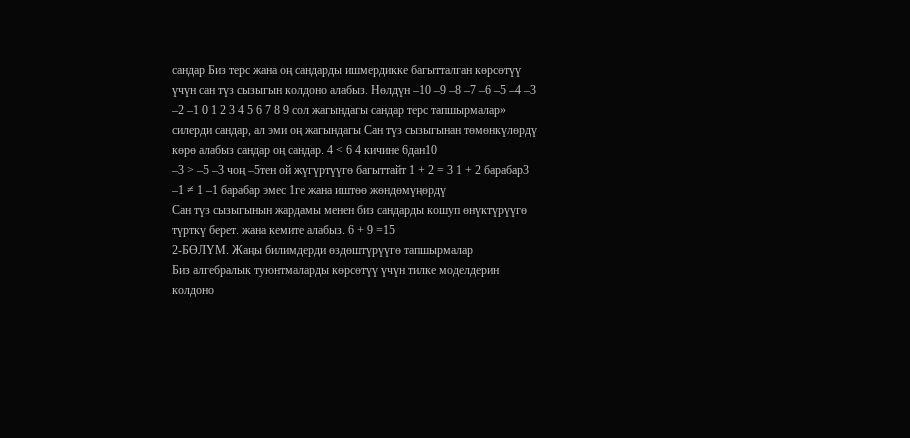сандар Биз терс жана оң сандарды ишмердикке багытталган көрсөтүү үчүн сан түз сызыгын колдоно алабыз. Нөлдүн –10 –9 –8 –7 –6 –5 –4 –3 –2 –1 0 1 2 3 4 5 6 7 8 9 сол жагындагы сандар терс тапшырмалар» силерди сандар, ал эми оң жагындагы Сан түз сызыгынан төмөнкүлөрдү көрө алабыз сандар оң сандар. 4 < 6 4 кичине 6дан10
–3 > –5 –3 чоң –5тен ой жүгүртүүгө багыттайт 1 + 2 = 3 1 + 2 барабар3
–1 ≠ 1 –1 барабар эмес 1ге жана иштөө жөндөмүңөрдү
Сан түз сызыгынын жардамы менен биз сандарды кошуп өнүктүрүүгө түрткү берет. жана кемите алабыз. 6 + 9 =15
2-БӨЛҮМ. Жаңы билимдерди өздөштүрүүгө тапшырмалар
Биз алгебралык туюнтмаларды көрсөтүү үчүн тилке моделдерин колдоно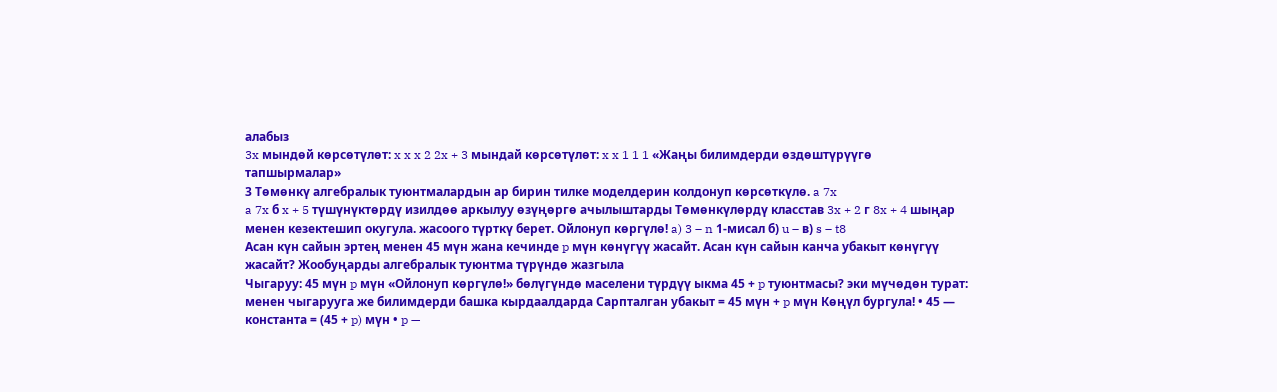алабыз
3x мындөй көрсөтүлөт: x x x 2 2x + 3 мындай көрсөтүлөт: x x 1 1 1 «Жаңы билимдерди өздөштүрүүгө тапшырмалар»
3 Төмөнкү алгебралык туюнтмалардын ар бирин тилке моделдерин колдонуп көрсөткүлө. a 7x
a 7x б x + 5 түшүнүктөрдү изилдөө аркылуу өзүңөргө ачылыштарды Төмөнкүлөрдү класстав 3x + 2 г 8x + 4 шыңар менен кезектешип окугула. жасоого түрткү берет. Ойлонуп көргүлө! a) 3 – n 1-мисал б) u – в) s – t8
Асан күн сайын эртең менен 45 мүн жана кечинде p мүн көнүгүү жасайт. Асан күн сайын канча убакыт көнүгүү жасайт? Жообуңарды алгебралык туюнтма түрүндө жазгыла
Чыгаруу: 45 мүн p мүн «Ойлонуп көргүлө!» бөлүгүндө маселени түрдүү ыкма 45 + p туюнтмасы? эки мүчөдөн турат: менен чыгарууга же билимдерди башка кырдаалдарда Сарпталган убакыт = 45 мүн + p мүн Көңүл бургула! • 45 — константа = (45 + p) мүн • p —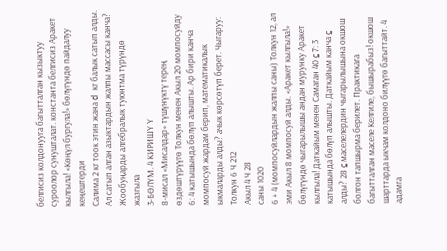белгисиз колдонууга багытталган кызыктуу суроолор сунушталат. константа белгисиз Аракет кылгыла! «Көңүл бургула!» бөлүгүндө пайдалуу кеңештерди
Салима 2 кг тоок этин жана d кг балык сатып алды. Ал сатып алган азыктардын жалпы массасы канча? Жообуңарды алгебралык туюнтма түрүндө жазгыла
3-БӨЛҮМ. 4 КИРИШҮ Ү
8-мисал «Мисалдар» түшүнүктү терең өздөштүрүүгө Толкун менен Акыл 20 момпосуйду 6: 4 катышында бөлүп алышты. Ар бири канча момпосуй жардам берип, математикалык ыкмаларды алды? ачык көрсөтүп берет. Чыгаруу: Толкун 6 Ч 212
Акыл 4 Ч 28
саны 1020
6 + 4 (момпосуйлардын жалпы саны) Толкун 12, ал эми Акыл 8 момпосуй алды. «Аракет кылгыла!» бөлүгүндө чыгарылышы андан мурунку Аракет кылгыла! Даткайым менен Самаган 40 ⃀ 7: 3 катышында бөлүп алышты. Даткайым канча ⃀ алды? 28 ⃀ маселелердин чыгарылышына окшош болгон тапшырма берилет. Практикага багытталган маселе Келгиле, бышырабыз! окшош шарттарда ыкчам колдоно билүүгө багыттайт. 4 адамга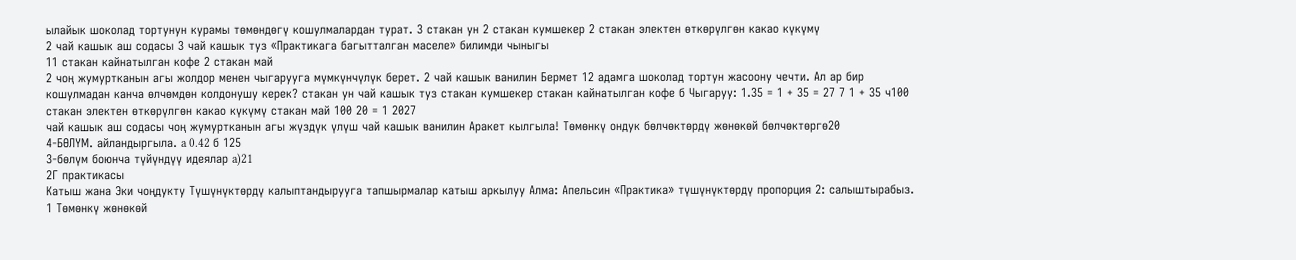ылайык шоколад тортунун курамы төмөндөгү кошулмалардан турат. 3 стакан ун 2 стакан кумшекер 2 стакан электен өткөрүлгөн какао күкүмү
2 чай кашык аш содасы 3 чай кашык туз «Практикага багытталган маселе» билимди чыныгы
11 стакан кайнатылган кофе 2 стакан май
2 чоң жумуртканын агы жолдор менен чыгарууга мүмкүнчүлүк берет. 2 чай кашык ванилин Бермет 12 адамга шоколад тортун жасоону чечти. Ал ар бир кошулмадан канча өлчөмдөн колдонушу керек? стакан ун чай кашык туз стакан кумшекер стакан кайнатылган кофе б Чыгаруу: 1.35 = 1 + 35 = 27 7 1 + 35 ч100
стакан электен өткөрүлгөн какао күкүмү стакан май 100 20 = 1 2027
чай кашык аш содасы чоң жумуртканын агы жүздүк үлүш чай кашык ванилин Аракет кылгыла! Төмөнкү ондук бөлчөктөрдү жөнөкөй бөлчөктөргө20
4-БӨЛҮМ. айландыргыла. a 0.42 б 125
3-бөлүм боюнча түйүндүү идеялар a)21
2Г практикасы
Катыш жана Эки чоңдукту Түшүнүктөрдү калыптандырууга тапшырмалар катыш аркылуу Алма: Апельсин «Практика» түшүнүктөрдү пропорция 2: салыштырабыз. 1 Төмөнкү жөнөкөй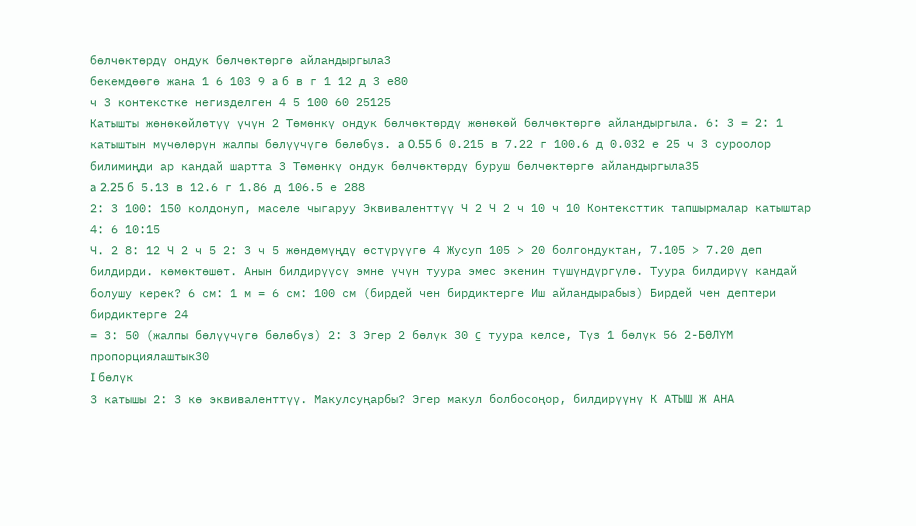бөлчөктөрдү ондук бөлчөктөргө айландыргыла3
бекемдөөгө жана 1 6 103 9 a б в г 1 12 д 3 е80
ч 3 контекстке негизделген 4 5 100 60 25125
Катышты жөнөкөйлөтүү үчүн 2 Төмөнкү ондук бөлчөктөрдү жөнөкөй бөлчөктөргө айландыргыла. 6: 3 = 2: 1 катыштын мүчөлөрүн жалпы бөлүүчүгө бөлөбүз. a 0.55 б 0.215 в 7.22 г 100.6 д 0.032 е 25 ч 3 суроолор билимиңди ар кандай шартта 3 Төмөнкү ондук бөлчөктөрдү буруш бөлчөктөргө айландыргыла35
a 2.25 б 5.13 в 12.6 г 1.86 д 106.5 е 288
2: 3 100: 150 колдонуп, маселе чыгаруу Эквиваленттүү Ч 2 Ч 2 ч 10 ч 10 Контексттик тапшырмалар катыштар 4: 6 10:15
Ч. 2 8: 12 Ч 2 ч 5 2: 3 ч 5 жөндөмүңдү өстүрүүгө 4 Жусуп 105 > 20 болгондуктан, 7.105 > 7.20 деп билдирди. көмөктөшөт. Анын билдирүүсү эмне үчүн туура эмес экенин түшүндүргүлө. Туура билдирүү кандай болушу керек? 6 см: 1 м = 6 см: 100 см (бирдей чен бирдиктерге Иш айландырабыз) Бирдей чен дептери бирдиктерге 24
= 3: 50 (жалпы бөлүүчүгө бөлөбүз) 2: 3 Эгер 2 бөлүк 30 ⃀ туура келсе, Түз 1 бөлүк 56 2-БӨЛҮМ пропорциялаштык30
I бөлүк
3 катышы 2: 3 кө эквиваленттүү. Макулсуңарбы? Эгер макул болбосоңор, билдирүүнү К АТЫШ Ж АНА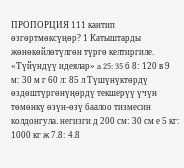ПРОПОРЦИЯ 111 кантип өзгөртмөксүңөр? 1 Катыштарды жөнөкөйлөтүлгөн түргө келтиргиле. «Түйүндүү идеялар» a 25: 35 б 8: 120 в 9 м: 30 м г 60 л: 85 л Түшүнүктөрдү өздөштүргөнүңөрдү текшерүү үчүн төмөнкү өзүн-өзү баалоо тизмесин колдонгула. негизги д 200 см: 30 см е 5 кг: 1000 кг ж 7.8: 4.8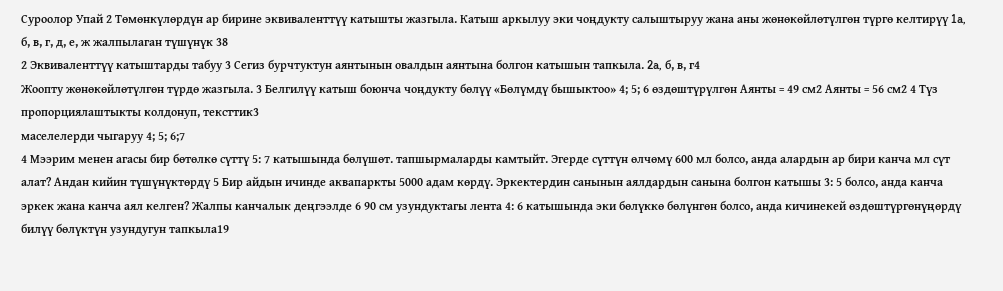Суроолор Упай 2 Төмөнкүлөрдүн ар бирине эквиваленттүү катышты жазгыла. Катыш аркылуу эки чоңдукту салыштыруу жана аны жөнөкөйлөтүлгөн түргө келтирүү 1a, б, в, г, д, е, ж жалпылаган түшүнүк 38
2 Эквиваленттүү катыштарды табуу 3 Сегиз бурчтуктун аянтынын овалдын аянтына болгон катышын тапкыла. 2a, б, в, г4
Жоопту жөнөкөйлөтүлгөн түрдө жазгыла. 3 Белгилүү катыш боюнча чоңдукту бөлүү «Бөлүмдү бышыктоо» 4; 5; 6 өздөштүрүлгөн Aянты = 49 cм2 Aянты = 56 cм2 4 Түз пропорциялаштыкты колдонуп, тексттик3
маселелерди чыгаруу 4; 5; 6;7
4 Мээрим менен агасы бир бөтөлкө сүттү 5: 7 катышында бөлүшөт. тапшырмаларды камтыйт. Эгерде сүттүн өлчөмү 600 мл болсо, анда алардын ар бири канча мл сүт алат? Андан кийин түшүнүктөрдү 5 Бир айдын ичинде аквапаркты 5000 адам көрдү. Эркектердин санынын аялдардын санына болгон катышы 3: 5 болсо, анда канча эркек жана канча аял келген? Жалпы канчалык деңгээлде 6 90 см узундуктагы лента 4: 6 катышында эки бөлүккө бөлүнгөн болсо, анда кичинекей өздөштүргөнүңөрдү билүү бөлүктүн узундугун тапкыла19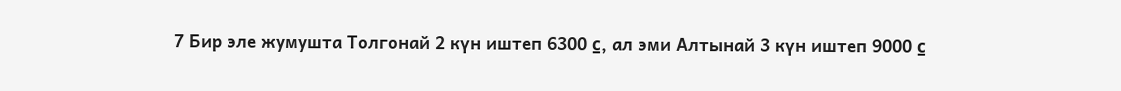7 Бир эле жумушта Толгонай 2 күн иштеп 6300 ⃀, ал эми Алтынай 3 күн иштеп 9000 ⃀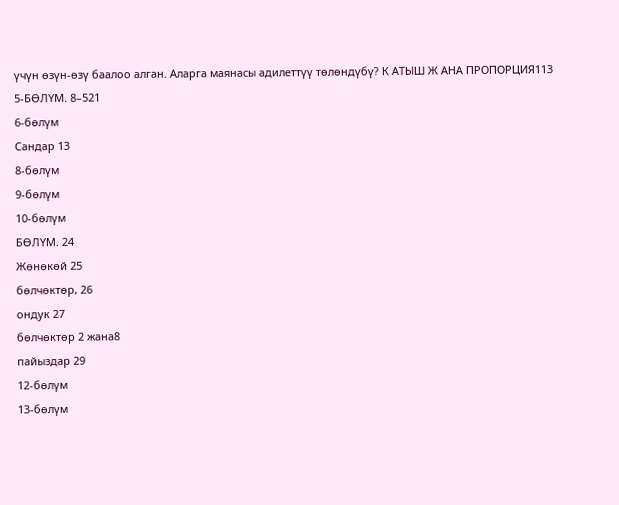үчүн өзүн-өзү баалоо алган. Аларга маянасы адилеттүү төлөндүбү? К АТЫШ Ж АНА ПРОПОРЦИЯ113
5-БӨЛҮМ. 8–521
6-бөлүм
Сандар 13
8-бөлүм
9-бөлүм
10-бөлүм
БӨЛҮМ. 24
Жөнөкөй 25
бөлчөктөр, 26
ондук 27
бөлчөктөр 2 жана8
пайыздар 29
12-бөлүм
13-бөлүм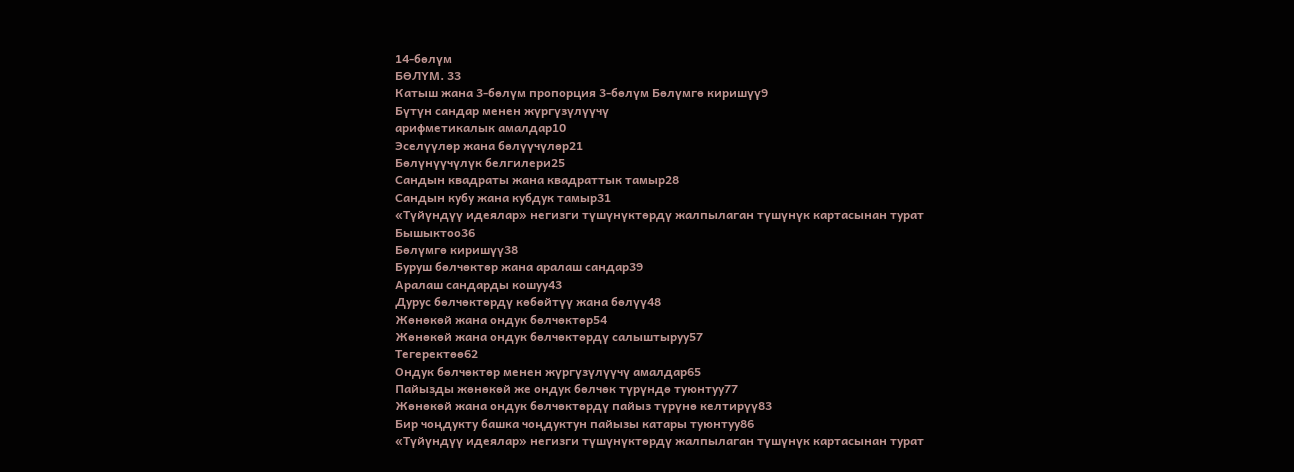14-бөлүм
БӨЛҮМ. 33
Катыш жана 3-бөлүм пропорция 3-бөлүм Бөлүмгө киришүү9
Бүтүн сандар менен жүргүзүлүүчү
арифметикалык амалдар10
Эселүүлөр жана бөлүүчүлөр21
Бөлүнүүчүлүк белгилери25
Сандын квадраты жана квадраттык тамыр28
Сандын кубу жана кубдук тамыр31
«Түйүндүү идеялар» негизги түшүнүктөрдү жалпылаган түшүнүк картасынан турат
Бышыктоо36
Бөлүмгө киришүү38
Буруш бөлчөктөр жана аралаш сандар39
Аралаш сандарды кошуу43
Дурус бөлчөктөрдү көбөйтүү жана бөлүү48
Жөнөкөй жана ондук бөлчөктөр54
Жөнөкөй жана ондук бөлчөктөрдү салыштыруу57
Тегеректөө62
Ондук бөлчөктөр менен жүргүзүлүүчү амалдар65
Пайызды жөнөкөй же ондук бөлчөк түрүндө туюнтуу77
Жөнөкөй жана ондук бөлчөктөрдү пайыз түрүнө келтирүү83
Бир чоңдукту башка чоңдуктун пайызы катары туюнтуу86
«Түйүндүү идеялар» негизги түшүнүктөрдү жалпылаган түшүнүк картасынан турат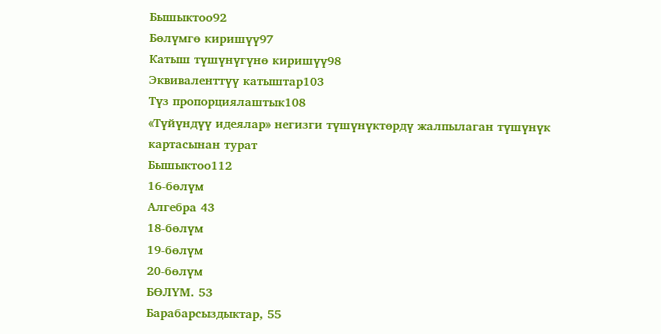Бышыктоо92
Бөлүмгө киришүү97
Катыш түшүнүгүнө киришүү98
Эквиваленттүү катыштар103
Түз пропорциялаштык108
«Түйүндүү идеялар» негизги түшүнүктөрдү жалпылаган түшүнүк картасынан турат
Бышыктоо112
16-бөлүм
Алгебра 43
18-бөлүм
19-бөлүм
20-бөлүм
БӨЛҮМ. 53
Барабарсыздыктар, 55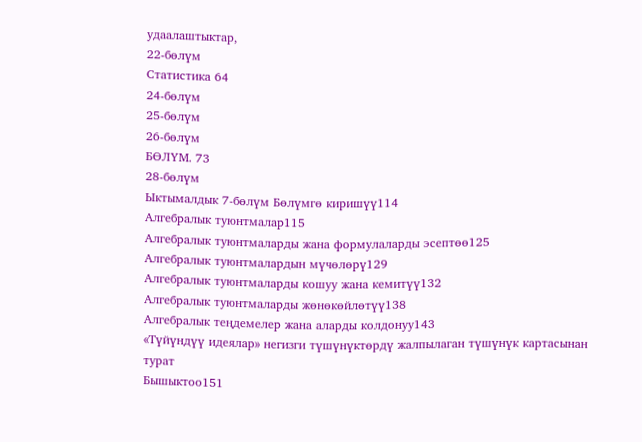удаалаштыктар,
22-бөлүм
Статистика 64
24-бөлүм
25-бөлүм
26-бөлүм
БӨЛҮМ. 73
28-бөлүм
Ыктымалдык 7-бөлүм Бөлүмгө киришүү114
Алгебралык туюнтмалар115
Алгебралык туюнтмаларды жана формулаларды эсептөө125
Алгебралык туюнтмалардын мүчөлөрү129
Алгебралык туюнтмаларды кошуу жана кемитүү132
Алгебралык туюнтмаларды жөнөкөйлөтүү138
Алгебралык теңдемелер жана аларды колдонуу143
«Түйүндүү идеялар» негизги түшүнүктөрдү жалпылаган түшүнүк картасынан турат
Бышыктоо151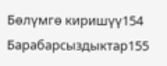Бөлүмгө киришүү154
Барабарсыздыктар155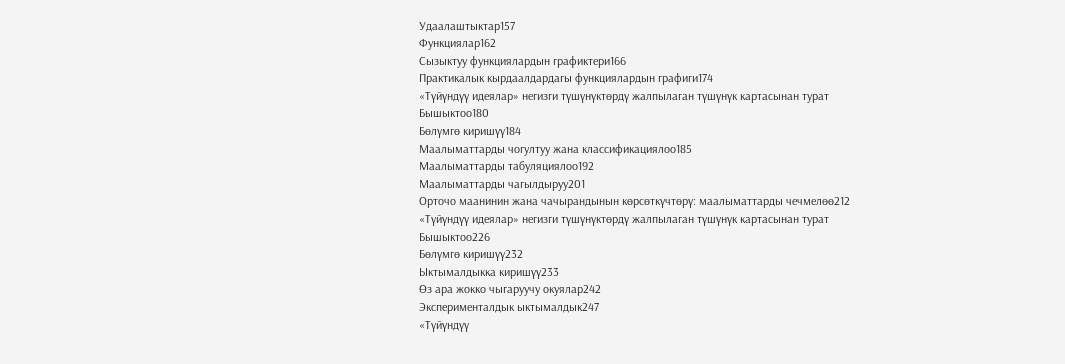Удаалаштыктар157
Функциялар162
Сызыктуу функциялардын графиктери166
Практикалык кырдаалдардагы функциялардын графиги174
«Түйүндүү идеялар» негизги түшүнүктөрдү жалпылаган түшүнүк картасынан турат
Бышыктоо180
Бөлүмгө киришүү184
Маалыматтарды чогултуу жана классификациялоо185
Маалыматтарды табуляциялоо192
Маалыматтарды чагылдыруу201
Орточо маанинин жана чачырандынын көрсөткүчтөрү: маалыматтарды чечмелөө212
«Түйүндүү идеялар» негизги түшүнүктөрдү жалпылаган түшүнүк картасынан турат
Бышыктоо226
Бөлүмгө киришүү232
Ыктымалдыкка киришүү233
Өз ара жокко чыгаруучу окуялар242
Эксперименталдык ыктымалдык247
«Түйүндүү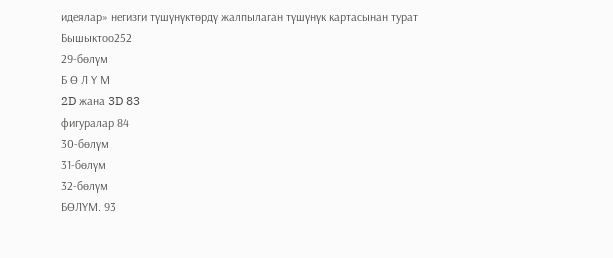идеялар» негизги түшүнүктөрдү жалпылаган түшүнүк картасынан турат
Бышыктоо252
29-бөлүм
Б Ө Л Ү М
2D жана 3D 83
фигуралар 84
30-бөлүм
31-бөлүм
32-бөлүм
БӨЛҮМ. 93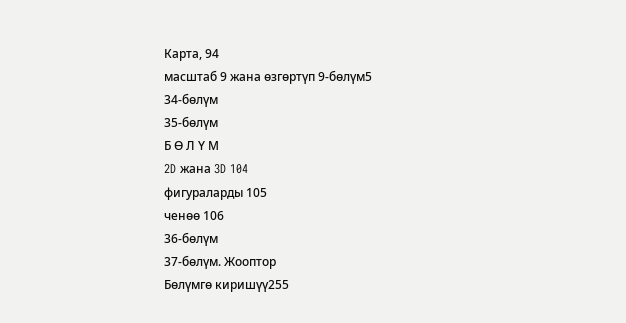Карта, 94
масштаб 9 жана өзгөртүп 9-бөлүм5
34-бөлүм
35-бөлүм
Б Ө Л Ү М
2D жана 3D 104
фигураларды 105
ченөө 106
36-бөлүм
37-бөлүм. Жооптор
Бөлүмгө киришүү255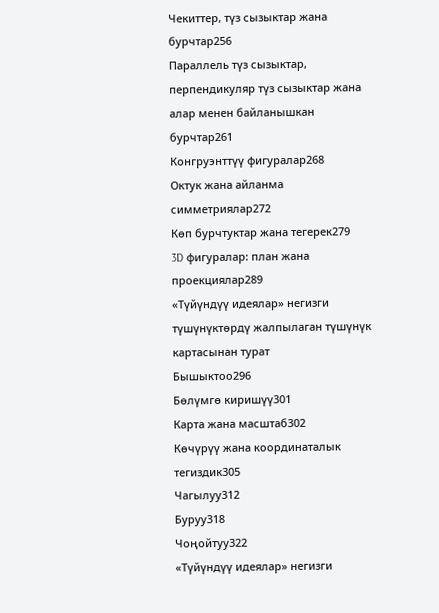Чекиттер, түз сызыктар жана бурчтар256
Параллель түз сызыктар, перпендикуляр түз сызыктар жана алар менен байланышкан бурчтар261
Конгруэнттүү фигуралар268
Октук жана айланма симметриялар272
Көп бурчтуктар жана тегерек279
3D фигуралар: план жана проекциялар289
«Түйүндүү идеялар» негизги түшүнүктөрдү жалпылаган түшүнүк картасынан турат
Бышыктоо296
Бөлүмгө киришүү301
Карта жана масштаб302
Көчүрүү жана координаталык тегиздик305
Чагылуу312
Буруу318
Чоңойтуу322
«Түйүндүү идеялар» негизги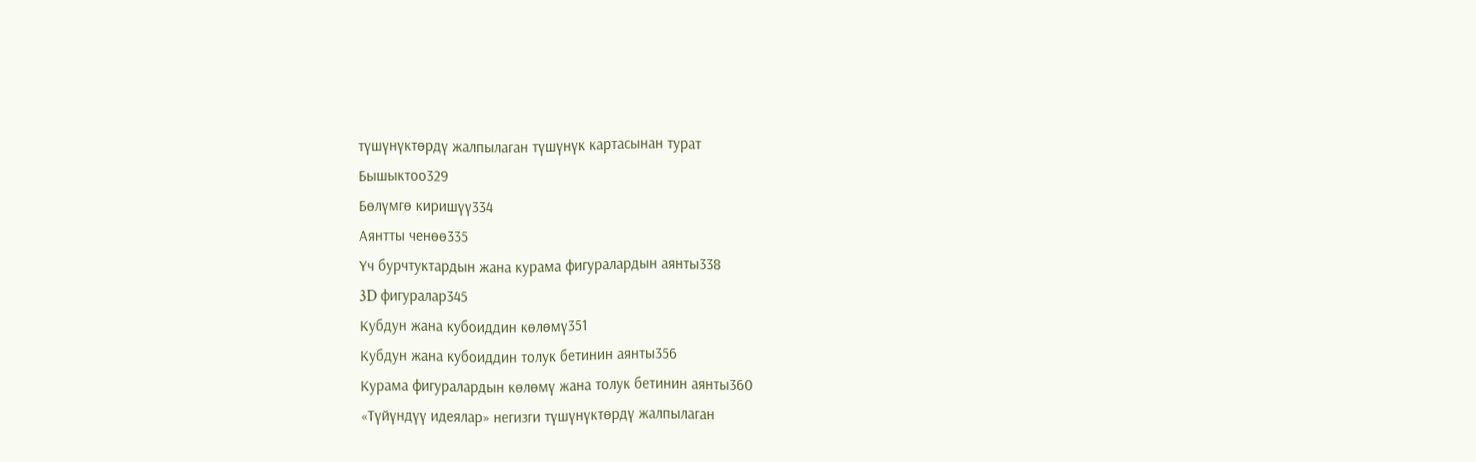түшүнүктөрдү жалпылаган түшүнүк картасынан турат
Бышыктоо329
Бөлүмгө киришүү334
Аянтты ченөө335
Үч бурчтуктардын жана курама фигуралардын аянты338
3D фигуралар345
Кубдун жана кубоиддин көлөмү351
Кубдун жана кубоиддин толук бетинин аянты356
Курама фигуралардын көлөмү жана толук бетинин аянты360
«Түйүндүү идеялар» негизги түшүнүктөрдү жалпылаган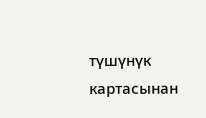түшүнүк картасынан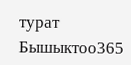турат
Бышыктоо365